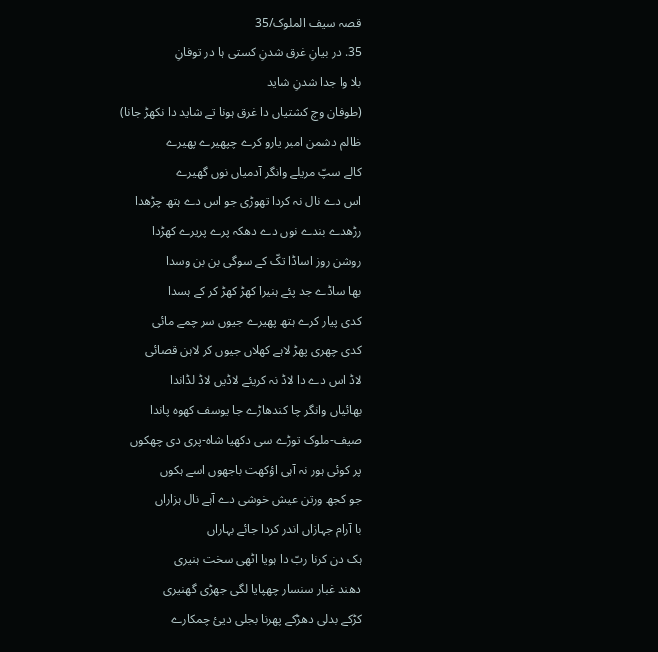قصہ سیف الملوک/35
35. در بیانِ غرق شدنِ کستی ہا در توفانِ
بلا وا جدا شدنِ شاید
(طوفان وچ کشتیاں دا غرق ہونا تے شاید دا نکھڑ جانا)
ظالم دشمن امبر یارو کرے چپھیرے پھیرے
کالے سپّ مریلے وانگر آدمیاں نوں گھیرے
اس دے نال نہ کردا تھوڑی جو اس دے ہتھ چڑھدا
رڑھدے بندے نوں دے دھکہ پرے پریرے کھڑدا
روشن روز اساڈا تکّ کے سوگی بن بن وسدا
بھا ساڈے جد پئے ہنیرا کھڑ کھڑ کر کے ہسدا
کدی پیار کرے ہتھ پھیرے جیوں سر چمے مائی
کدی چھری پھڑ لاہے کھلاں جیوں کر لاہن قصائی
لاڈ اس دے دا لاڈ نہ کریئے لاڈیں لاڈ لڈاندا
بھائیاں وانگر چا کندھاڑے جا یوسف کھوہ پاندا
صیف-ملوک توڑے سی دکھیا شاہ-پری دی چھکوں
پر کوئی ہور نہ آہی اؤکھت باجھوں اسے ہکوں
جو کجھ ورتن عیش خوشی دے آہے نال ہزاراں
با آرام جہازاں اندر کردا جائے بہاراں
ہک دن کرنا ربّ دا ہویا اٹھی سخت ہنیری
دھند غبار سنسار چھپایا لگی جھڑی گھنیری
کڑکے بدلی دھڑکے پھرنا بجلی دیئ چمکارے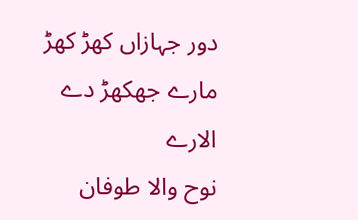دور جہازاں کھڑ کھڑ مارے جھکھڑ دے الارے
نوح والا طوفان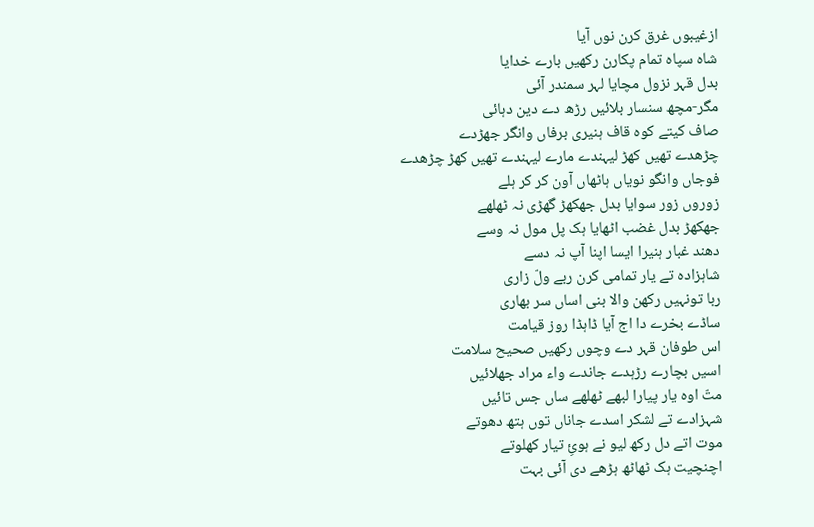ازغیبوں غرق کرن نوں آیا
شاہ سپاہ تمام پکارن رکھیں بارے خدایا
بدل قہر نزول مچایا لہر سمندر آئی
مگر-مچھ سنسار بلائیں رڑھ دے دین دہائی
صاف کیتے کوہ قاف ہنیری برفاں وانگر جھڑدے
چڑھدے تھیں کھڑ لیہندے مارے لیہندے تھیں کھڑ چڑھدے
فوجاں وانگو نویاں ہاٹھاں آون کر کر ہلے
زوروں زور سوایا بدل جھکھڑ گھڑی نہ ٹھلھے
جھکھڑ بدل غضب اٹھایا ہک پل مول نہ وسے
دھند غبار ہنیرا ایسا اپنا آپ نہ دسے
شاہزادہ تے یار تمامی کرن ربے ولّ زاری
ربا تونہیں رکھن والا بنی اساں سر بھاری
ساڈے بخرے دا اج آیا ڈاہڈا روز قیامت
اس طوفان قہر دے وچوں رکھیں صحیح سلامت
اسیں بچارے رڑہدے جاندے واء مراد جھلائیں
متّ اوہ یار پیارا لبھے ٹھلھے ساں جس تائیں
شہزادے تے لشکر اسدے جاناں توں ہتھ دھوتے
موت اتے دل رکھ لیو نے ہوئِ تیار کھلوتے
اچنچیت ہک ٹھاٹھ ہڑھے دی آئی بہت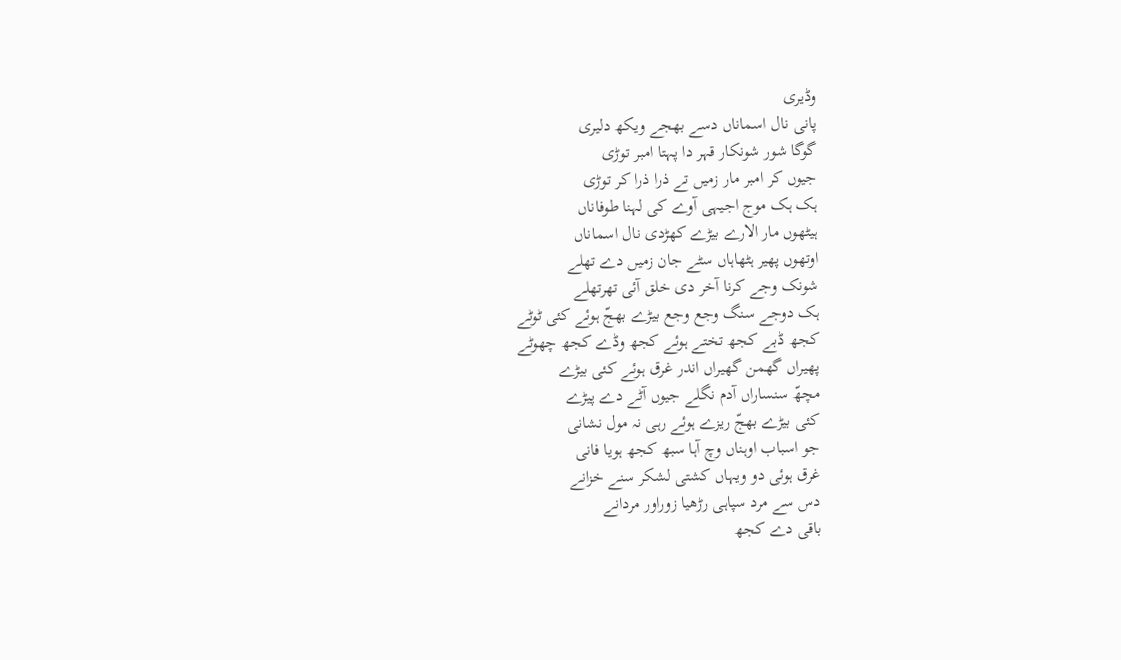وڈیری
پانی نال اسماناں دسے بھجے ویکھ دلیری
گوگا شور شونکار قہر دا پہتا امبر توڑی
جیوں کر امبر مار زمیں تے ذرا ذرا کر توڑی
ہک ہک موج اجیہی آوے کی لہنا طوفاناں
ہیٹھوں مار الارے بیڑے کھڑدی نال اسماناں
اوتھوں پھیر ہٹھاہاں سٹے جان زمیں دے تھلے
شونک وجے کرنا آخر دی خلق آئی تھرتھلے
ہک دوجے سنگ وجع وجع بیڑے بھجّ ہوئے کئی ٹوٹے
کجھ ڈبے کجھ تختے ہوئے کجھ وڈے کجھ چھوٹے
پھیراں گھمن گھیراں اندر غرق ہوئے کئی بیڑے
مچھّ سنساراں آدم نگلے جیوں آٹے دے پیڑے
کئی بیڑے بھجّ ریزے ہوئے رہی نہ مول نشانی
جو اسباب اوہناں وچ آہا سبھ کجھ ہویا فانی
غرق ہوئی دو ویہاں کشتی لشکر سنے خزانے
دس سے مرد سپاہی رڑھیا زوراور مردانے
باقی دے کجھ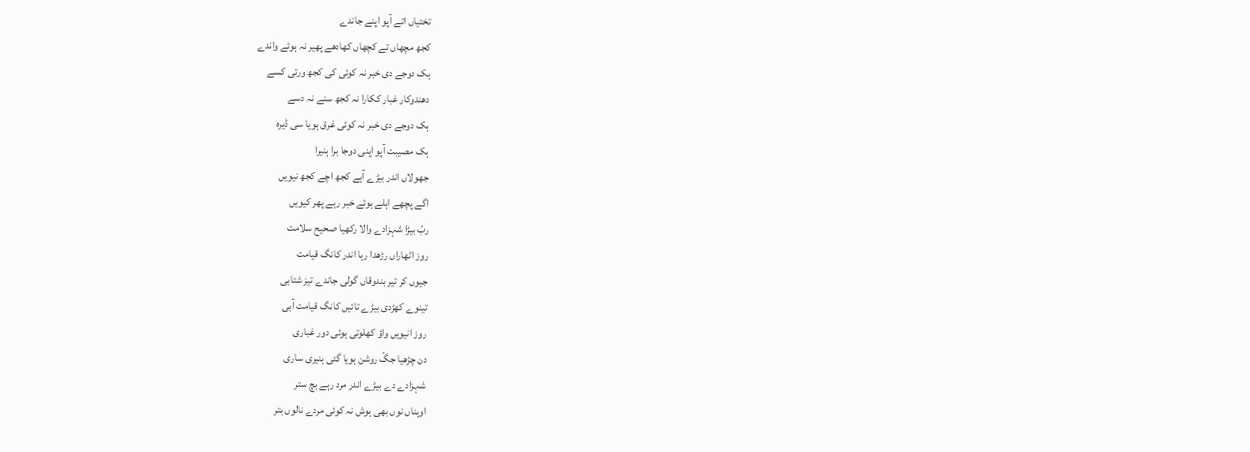تختیاں اتے آپو اپنے جاندے
کجھ مچھاں تے کچھاں کھادھے پھیر نہ ہوئے واندے
ہک دوجے دی خبر نہ کوئی کی کجھ ورتی کسے
دھندوکار غبار ککارا نہ کجھ سنے نہ دسے
ہک دوجے دی خبر نہ کوئی غرق ہویا سی ڈیرہ
ہک مصیبت آپو اپنی دوجا برا ہنیرا
جھولاں اندر بیڑے آہے کجھ اچے کجھ نیویں
اگے پچھے اہلے ہوئے خبر رہے پھر کیویں
ربّ بیڑا شہزادے والا رکھیا صحیح سلامت
روز اٹھاراں رڑھدا رہا اندر کانگ قیامت
جیوں کر تیر بندوقاں گولی جاندے تیز شتابی
تینوے کھڑدی بیڑے تائیں کانگ قیامت آبی
روز انیویں واؤ کھلوتی ہوئی دور غباری
دن چڑھیا جگّ روشن ہویا گئی ہنیری ساری
شہزادے دے بیڑے اندر مرد رہے بچ ستر
اوہناں نوں بھی ہوش نہ کوئی مردے نالوں بتر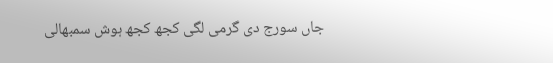جاں سورج دی گرمی لگی کجھ کجھ ہوش سمبھالی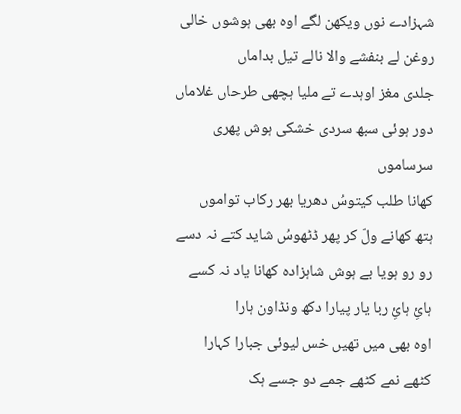شہزادے نوں ویکھن لگے اوہ بھی ہوشوں خالی
روغن لے بنفشے والا نالے تیل بداماں
جلدی مغز اوہدے تے ملیا ہچھی طرحاں غلاماں
دور ہوئی سبھ سردی خشکی ہوش پھری سرساموں
کھانا طلب کیتوسُ دھریا بھر رکاب تواموں
ہتھ کھانے ولّ کر پھر ڈٹھوسُ شاید کتے نہ دسے
رو رو ہویا بے ہوش شاہزادہ کھانا یاد نہ کسے
ہائِ ہائِ ربا یار پیارا دکھ ونڈاون ہارا
اوہ بھی میں تھیں خس لیوئی جبارا کہارا
کٹھے نمے کٹھے جمے دو جسے ہک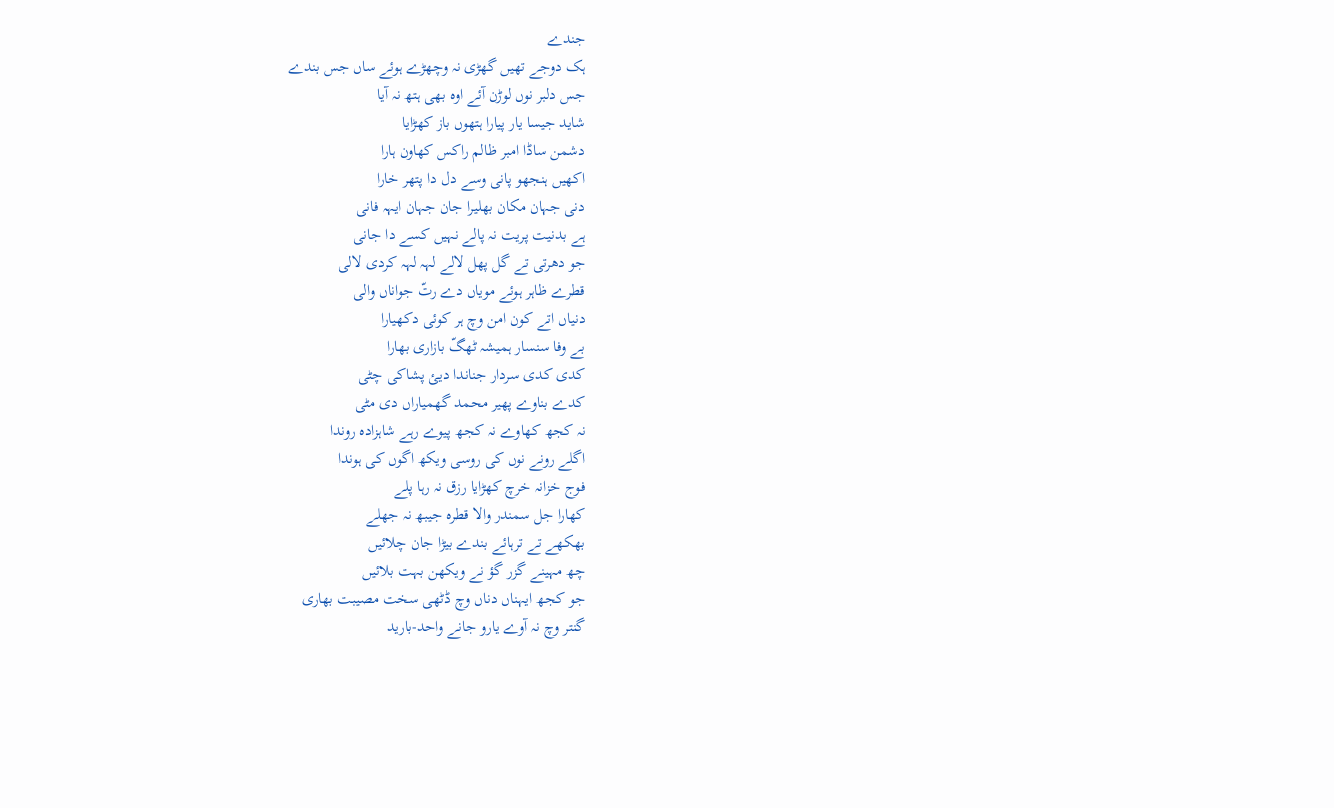جندے
ہک دوجے تھیں گھڑی نہ وچھڑے ہوئے ساں جس بندے
جس دلبر نوں لوڑن آئے اوہ بھی ہتھ نہ آیا
شاید جیسا یار پیارا ہتھوں باز کھڑایا
دشمن ساڈا امبر ظالم راکس کھاون ہارا
اکھیں ہنجھو پانی وسے دل دا پتھر خارا
دنی جہان مکان بھلیرا جان جہان ایہہ فانی
ہے بدنیت پریت نہ پالے نہیں کسے دا جانی
جو دھرتی تے گل پھل لالے لہہ لہہ کردی لالی
قطرے ظاہر ہوئے مویاں دے رتّ جواناں والی
دنیاں اتے کون امن وچ ہر کوئی دکھیارا
بے وفا سنسار ہمیشہ ٹھگّ بازاری بھارا
کدی کدی سردار جناندا دیئ پشاکی چٹی
کدے بناوے پھیر محمد گھمیاراں دی مٹی
نہ کجھ کھاوے نہ کجھ پیوے رہے شاہزادہ روندا
اگلے رونے نوں کی روسی ویکھ اگوں کی ہوندا
فوج خزانہ خرچ کھڑایا رزق نہ رہا پلے
کھارا جل سمندر والا قطرہ جیبھ نہ جھلے
بھکھے تے ترہائے بندے بیڑا جان چلائیں
چھ مہینے گزر گؤ نے ویکھن بہت بلائیں
جو کجھ ایہناں دناں وچ ڈٹھی سخت مصیبت بھاری
گنتر وچ نہ آوے یارو جانے واحد-بارید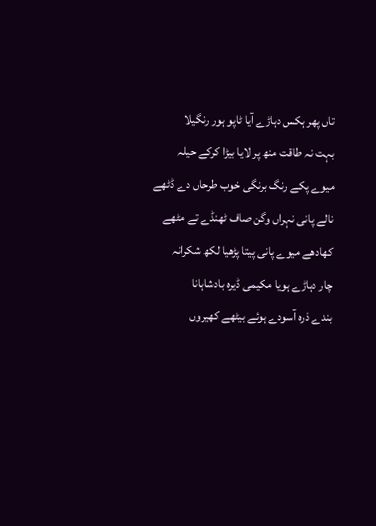تاں پھر ہکس دہاڑے آیا ٹاپو ہور رنگیلا
بہت نہ طاقت منھ پر لایا بیڑا کرکے حیلہ
میوے پکے رنگ برنگی خوب طرحاں دے ڈٹھے
نالے پانی نہراں وگن صاف ٹھنڈے تے مٹھے
کھادھے میوے پانی پیتا پڑھیا لکھ شکرانہ
چار دہاڑے ہویا مکیمی ڈیرہ بادشاہانا
بندے ذرہ آسودے ہوئے بیٹھے کھیروں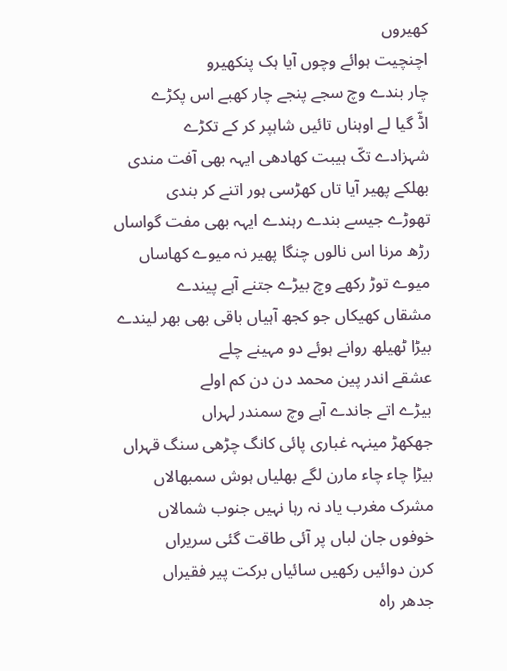کھیروں
اچنچیت ہوائے وچوں آیا ہک پنکھیرو
چار بندے وچ سجے پنجے چار کھبے اس پکڑے
اڈّ گیا لے اوہناں تائیں شاہپر کر کے تکڑے
شہزادے تکّ ہیبت کھادھی ایہہ بھی آفت مندی
بھلکے پھیر آیا تاں کھڑسی ہور اتنے کر بندی
تھوڑے جیسے بندے رہندے ایہہ بھی مفت گواساں
رڑھ مرنا اس نالوں چنگا پھیر نہ میوے کھاساں
میوے توڑ رکھے وچ بیڑے جتنے آہے پیندے
مشقاں کھیکاں جو کجھ آہیاں باقی بھی بھر لیندے
بیڑا ٹھیلھ روانے ہوئے دو مہینے چلے
عشقے اندر پین محمد دن دن کم اولے
بیڑے اتے جاندے آہے وچ سمندر لہراں
جھکھڑ مینہہ غباری پائی کانگ چڑھی سنگ قہراں
بیڑا چاء چاء مارن لگے بھلیاں ہوش سمبھالاں
مشرک مغرب یاد نہ رہا نہیں جنوب شمالاں
خوفوں جان لباں پر آئی طاقت گئی سریراں
کرن دوائیں رکھیں سائیاں برکت پیر فقیراں
جدھر راہ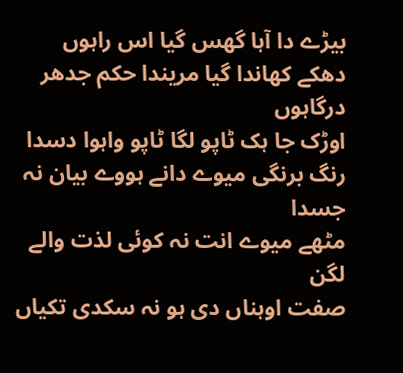بیڑے دا آہا گھس گیا اس راہوں
دھکے کھاندا گیا مریندا حکم جدھر درگاہوں
اوڑک جا ہک ٹاپو لگا ٹاپو واہوا دسدا
رنگ برنگی میوے دانے ہووے بیان نہ جسدا
مٹھے میوے انت نہ کوئی لذت والے لگن
صفت اوہناں دی ہو نہ سکدی تکیاں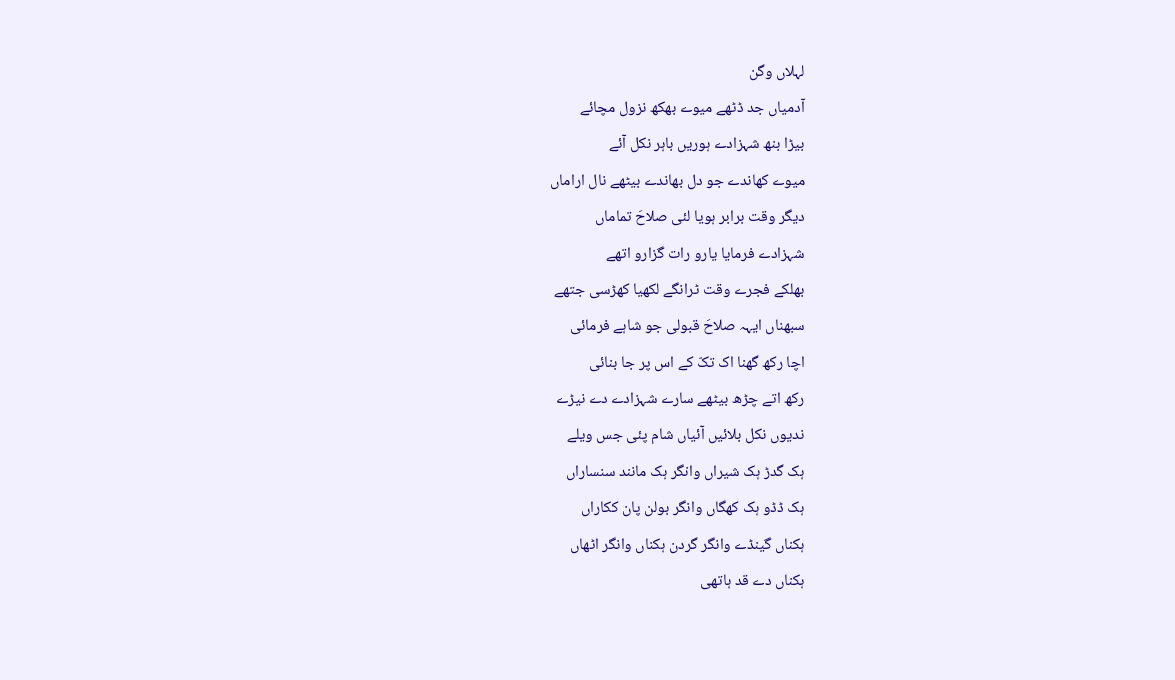لہلاں وگن
آدمیاں جد ڈٹھے میوے بھکھ نزول مچائے
بیڑا بنھ شہزادے ہوریں باہر نکل آئے
میوے کھاندے جو دل بھاندے بیٹھے نال اراماں
دیگر وقت برابر ہویا لئی صلاحَ تماماں
شہزادے فرمایا یارو رات گزارو اتھے
بھلکے فجرے وقت ٹرانگے لکھیا کھڑسی جتھے
سبھناں ایہہ صلاحَ قبولی جو شاہے فرمائی
اچا رکھ گھنا اک تکّ کے اس پر جا بنائی
رکھ اتے چڑھ بیٹھے سارے شہزادے دے نیڑے
ندیوں نکل بلائیں آئیاں شام پئی جس ویلے
ہک گدڑ ہک شیراں وانگر ہک مانند سنساراں
ہک ڈڈو ہک کھگاں وانگر بولن پان ککاراں
ہکناں گینڈے وانگر گردن ہکناں وانگر اٹھاں
ہکناں دے قد ہاتھی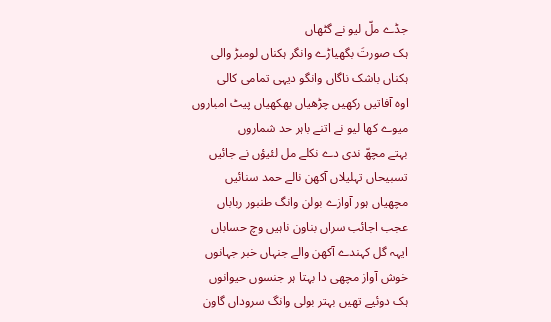جڈے ملّ لیو نے گٹھاں
ہک صورتَ بگھیاڑے وانگر ہکناں لومبڑ والی
ہکناں باشک ناگاں وانگو دیہی تمامی کالی
اوہ آفاتیں رکھیں چڑھیاں بھکھیاں پیٹ امباروں
میوے کھا لیو نے اتنے باہر حد شماروں
بہتے مچھّ ندی دے نکلے مل لئیؤں نے جائیں
تسبیحاں تہلیلاں آکھن نالے حمد سنائیں
مچھیاں ہور آوازے بولن وانگ طنبور رباباں
عجب اجائب سراں بناون ناہیں وچ حساباں
ایہہ گل کہندے آکھن والے جنہاں خبر جہانوں
خوش آواز مچھی دا بہتا ہر جنسوں حیوانوں
ہک دوئیے تھیں بہتر بولی وانگ سروداں گاون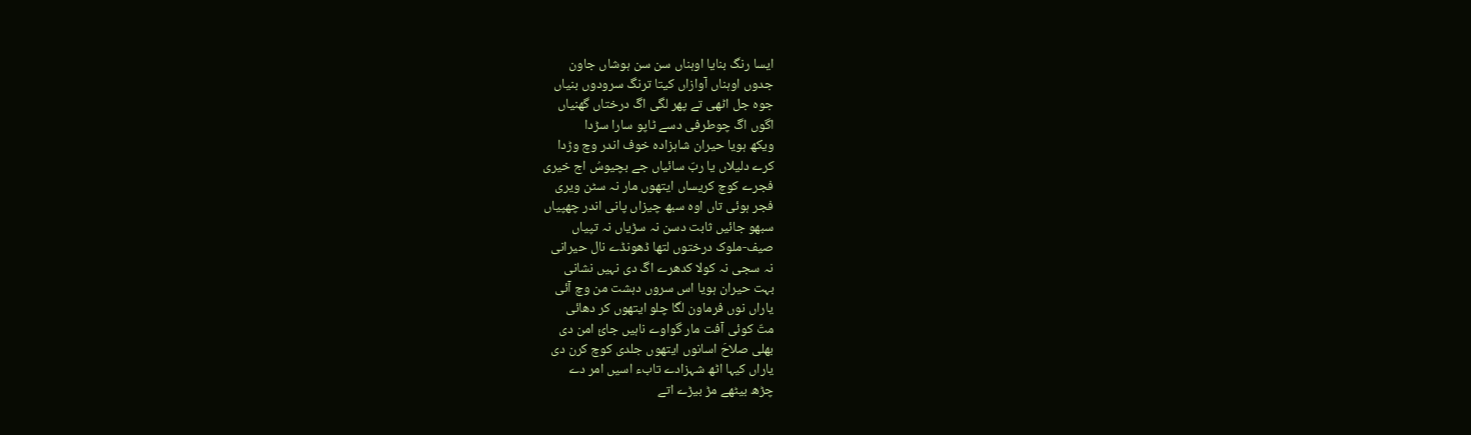ایسا رنگ بنایا اوہناں سن سن ہوشاں جاون
جدوں اوہناں آوازاں کیتا ترنگ سرودوں بنیاں
جوہ جل اٹھی تے پھر لگی اگّ درختاں گھنیاں
اگوں اگّ چوطرفی دسے ٹاپو سارا سڑدا
ویکھ ہویا حیران شاہزادہ خوف اندر وچ وڑدا
کرے دلیلاں یا ربّ سائیاں جے بچیوسُ اج خیری
فجرے کوچ کریساں ایتھوں مار نہ سٹن ویری
فجر ہوئی تاں اوہ سبھ چیزاں پانی اندر چھپیاں
سبھو جائیں ثابت دسن نہ سڑیاں نہ تپیاں
صیف-ملوک درختوں لتھا ڈھونڈے نال حیرانی
نہ سجی نہ کولا کدھرے اگّ دی نہیں نشانی
بہت حیران ہویا اس سروں دہشت من وچ آئی
یاراں نوں فرماون لگا چلو ایتھوں کر دھائی
متّ کوئی آفت مار گواوے ناہیں جائ امن دی
بھلی صلاحَ اسانوں ایتھوں جلدی کوچ کرن دی
یاراں کیہا اٹھ شہزادے تابء اسیں امر دے
چڑھ بیٹھے مڑ بیڑے اتے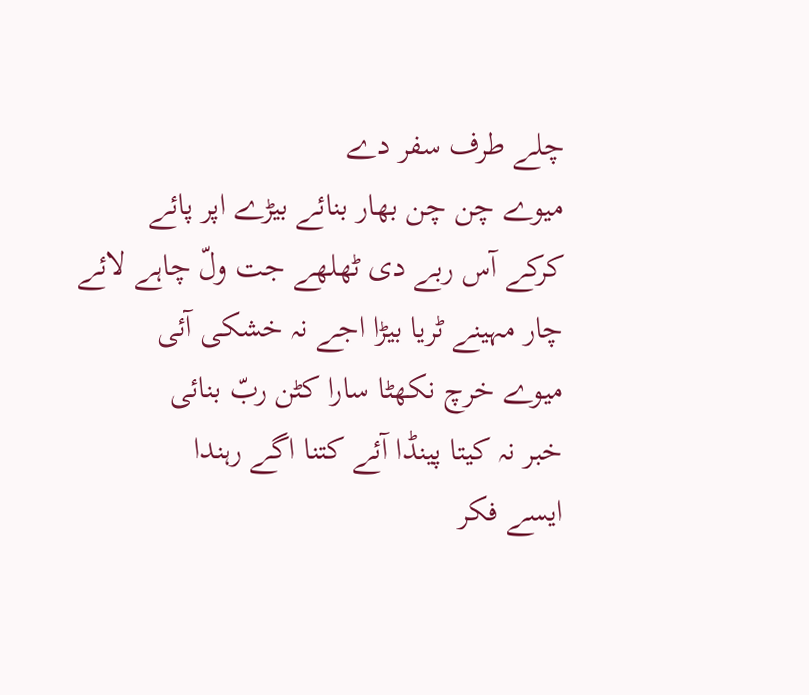چلے طرف سفر دے
میوے چن چن بھار بنائے بیڑے اپر پائے
کرکے آس ربے دی ٹھلھے جت ولّ چاہے لائے
چار مہینے ٹریا بیڑا اجے نہ خشکی آئی
میوے خرچ نکھٹا سارا کٹن ربّ بنائی
خبر نہ کیتا پینڈا آئے کتنا اگے رہندا
ایسے فکر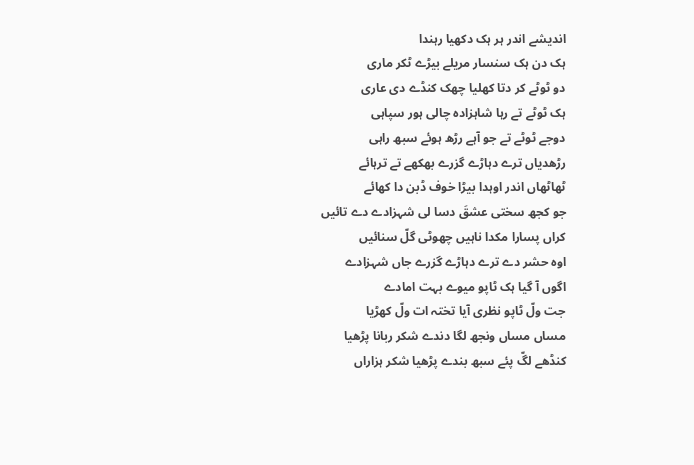اندیشے اندر ہر ہک دکھیا رہندا
ہک دن ہک سنسار مریلے بیڑے ٹکر ماری
دو ٹوٹے کر دتا کھلیا چھک کنڈے دی عاری
ہک ٹوٹے تے رہا شاہزادہ چالی ہور سپاہی
دوجے ٹوٹے تے جو آہے رڑھ ہوئے سبھ راہی
رڑھدیاں ترے دہاڑے گزرے بھکھے تے ترہائے
ٹھاٹھاں اندر اوہدا بیڑا خوف ڈبن دا کھائے
جو کجھ سختی عشقَ دسا لی شہزادے دے تائیں
کراں پسارا مکدا ناہیں چھوٹی گلّ سنائیں
اوہ حشر دے ترے دہاڑے گزرے جاں شہزادے
اگوں آ گیا ہک ٹاپو میوے بہت امادے
جت ولّ ٹاپو نظری آیا تختہ ات ولّ کھڑیا
مساں مساں ونجھ لگا دندے شکر ربانا پڑھیا
کنڈھے لگّ پئے سبھ بندے پڑھیا شکر ہزاراں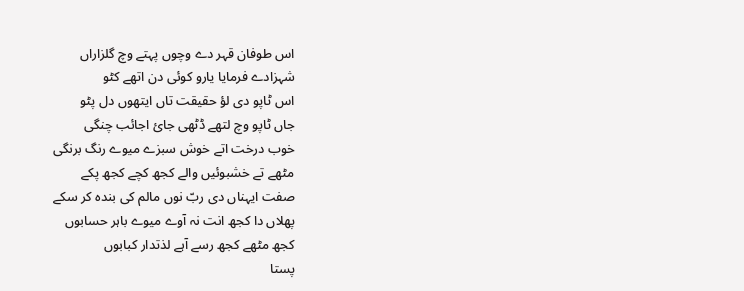اس طوفان قہر دے وچوں پہتے وچ گلزاراں
شہزادے فرمایا یارو کوئی دن اتھے کٹو
اس ٹاپو دی لؤ حقیقت تاں ایتھوں دل پٹو
جاں ٹاپو وچ لتھے ڈٹھی جائ اجائب چنگی
خوب درخت اتے خوش سبزے میوے رنگ برنگی
مٹھے تے خشبوئیں والے کجھ کچے کجھ پکے
صفت ایہناں دی ربّ نوں مالم کی بندہ کر سکے
پھلاں دا کجھ انت نہ آوے میوے باہر حسابوں
کجھ مٹھے کجھ رسے آہے لذتدار کبابوں
پستا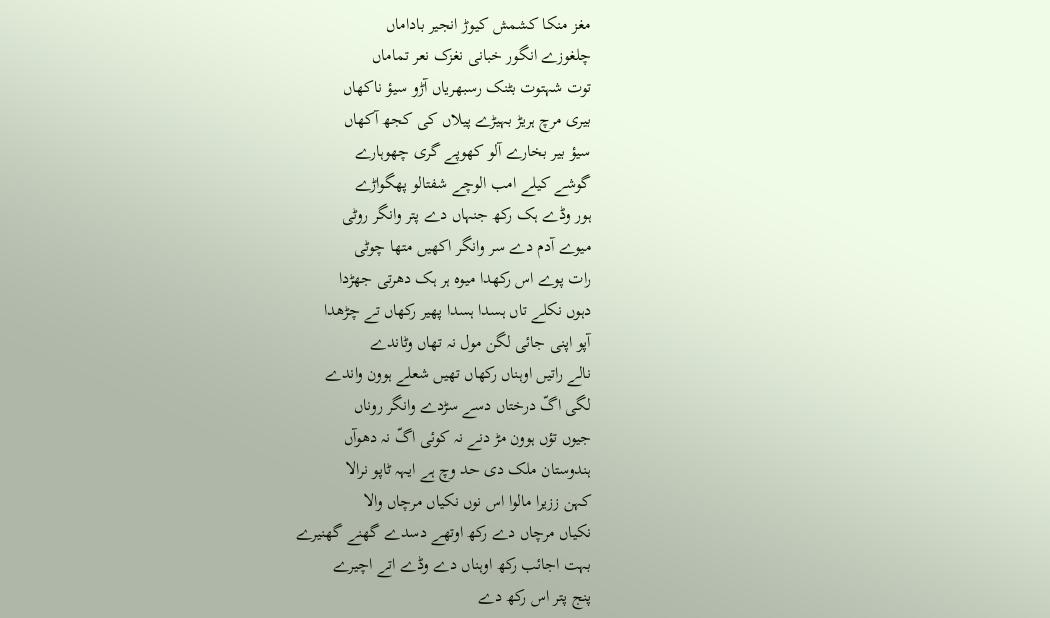مغز منکا کشمش کیوڑ انجیر باداماں
چلغوزے انگور خبانی نغزک نعر تماماں
توت شہتوت بٹنک رسبھریاں آڑو سیؤ ناکھاں
بیری مرچ ہریڑ بہیڑے پیلاں کی کجھ آکھاں
سیؤ بیر بخارے آلو کھوپے گری چھوہارے
گوشے کیلے امب الوچے شفتالو پھگواڑے
ہور وڈے ہک رکھ جنہاں دے پتر وانگر روٹی
میوے آدم دے سر وانگر اکھیں متھا چوٹی
رات پوے اس رکھدا میوہ ہر ہک دھرتی جھڑدا
دہوں نکلے تاں ہسدا ہسدا پھیر رکھاں تے چڑھدا
آپو اپنی جائی لگن مول نہ تھاں وٹاندے
نالے راتیں اوہناں رکھاں تھیں شعلے ہوون واندے
لگی اگّ درختاں دسے سڑدے وانگر روناں
جیوں تؤں ہوون مڑ دنے نہ کوئی اگّ نہ دھوآں
ہندوستان ملک دی حد وچ ہے ایہہ ٹاپو نرالا
کہن ززیرا مالوا اس نوں نکیاں مرچاں والا
نکیاں مرچاں دے رکھ اوتھے دسدے گھنے گھنیرے
بہت اجائب رکھ اوہناں دے وڈے اتے اچیرے
پنج پتر اس رکھ دے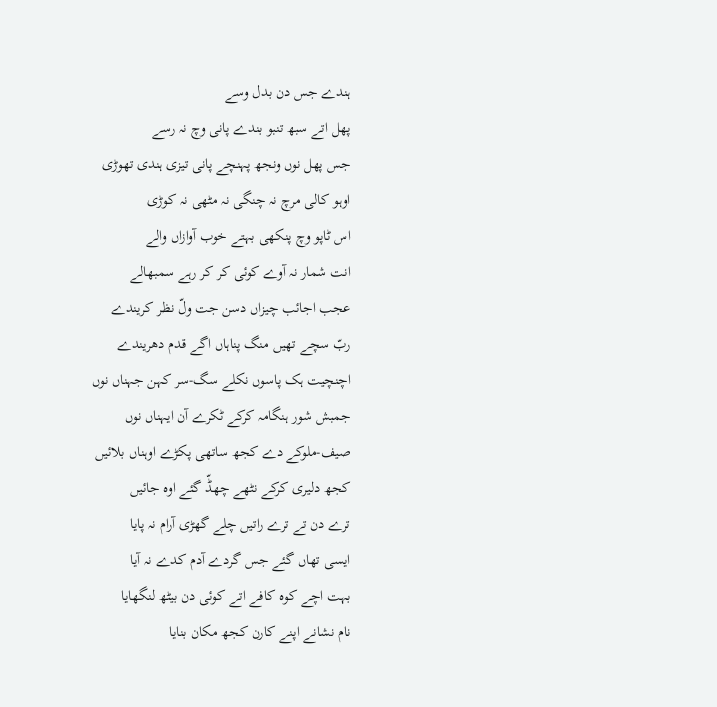ہندے جس دن بدل وسے
پھل اتے سبھ تنبو بندے پانی وچ نہ رسے
جس پھل نوں ونجھ پہنچے پانی تیزی ہندی تھوڑی
اوہو کالی مرچ نہ چنگی نہ مٹھی نہ کوڑی
اس ٹاپو وچ پنکھی بہتے خوب آوازاں والے
انت شمار نہ آوے کوئی کر کر رہے سمبھالے
عجب اجائب چیزاں دسن جت ولّ نظر کریندے
ربّ سچے تھیں منگ پناہاں اگے قدم دھریندے
اچنچیت ہک پاسوں نکلے سگ-سر کہن جہناں نوں
جمبش شور ہنگامہ کرکے ٹکرے آن ایہناں نوں
صیف-ملوکے دے کجھ ساتھی پکڑے اوہناں بلائیں
کجھ دلیری کرکے نٹھے چھڈّ گئے اوہ جائیں
ترے دن تے ترے راتیں چلے گھڑی آرام نہ پایا
ایسی تھاں گئے جس گردے آدم کدے نہ آیا
بہت اچے کوہ کافے اتے کوئی دن بیٹھ لنگھایا
نام نشانے اپنے کارن کجھ مکان بنایا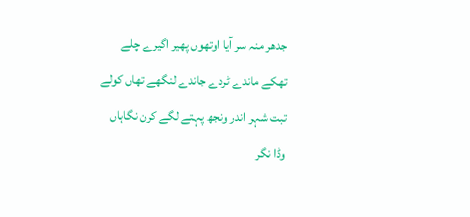جدھر منہ سر آیا اوتھوں پھیر اگیرے چلے
تھکے ماندے ٹردے جاندے لنگھے تھاں کولے
تبت شہر اندر ونجھ پہتے لگے کرن نگاہاں
وڈا نگر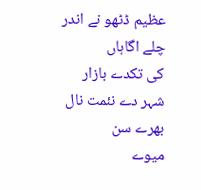عظیم ڈٹھو نے اندر چلے اگاہاں
کی تکدے بازار شہر دے نئمت نال بھرے سن
میوے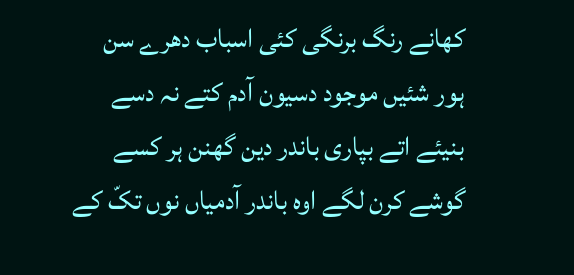کھانے رنگ برنگی کئی اسباب دھرے سن
ہور شئیں موجود دسیون آدم کتے نہ دسے
بنیئے اتے بپاری باندر دین گھنن ہر کسے
گوشے کرن لگے اوہ باندر آدمیاں نوں تکّ کے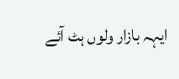ایہہ بازار ولوں ہٹ آئے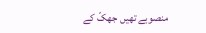منصوبے تھیں جھکّ کے